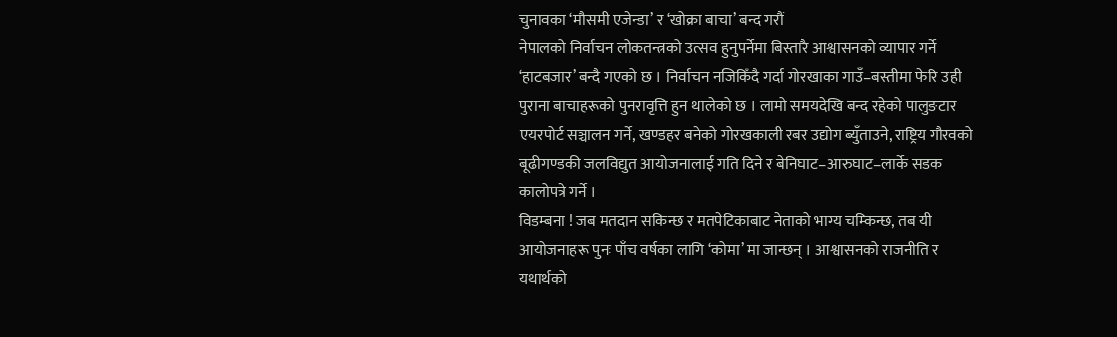चुनावका ‘मौसमी एजेन्डा’ र ‘खोक्रा बाचा’ बन्द गरौं
नेपालको निर्वाचन लोकतन्त्रको उत्सव हुनुपर्नेमा बिस्तारै आश्वासनको व्यापार गर्ने ‘हाटबजार’ बन्दै गएको छ । निर्वाचन नजिकिँदै गर्दा गोरखाका गाउँ–बस्तीमा फेरि उही पुराना बाचाहरूको पुनरावृत्ति हुन थालेको छ । लामो समयदेखि बन्द रहेको पालुङटार एयरपोर्ट सञ्चालन गर्ने, खण्डहर बनेको गोरखकाली रबर उद्योग ब्युँताउने, राष्ट्रिय गौरवको बूढीगण्डकी जलविद्युत आयोजनालाई गति दिने र बेनिघाट–आरुघाट–लार्के सडक कालोपत्रे गर्ने ।
विडम्बना ! जब मतदान सकिन्छ र मतपेटिकाबाट नेताको भाग्य चम्किन्छ, तब यी आयोजनाहरू पुनः पाँच वर्षका लागि ‘कोमा’ मा जान्छन् । आश्वासनको राजनीति र यथार्थको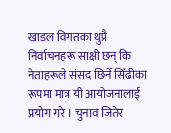खाडल विगतका थुप्रै निर्वाचनहरू साक्षी छन् कि नेताहरूले संसद छिर्ने सिँढीका रूपमा मात्र यी आयोजनालाई प्रयोग गरे । चुनाव जितेर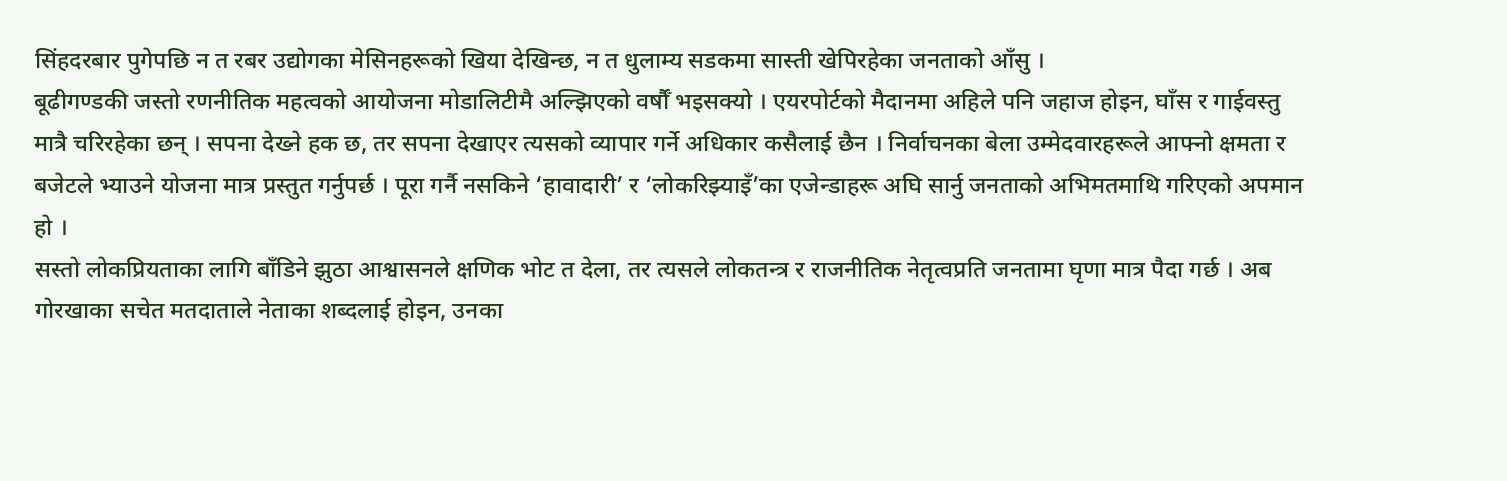सिंहदरबार पुगेपछि न त रबर उद्योगका मेसिनहरूको खिया देखिन्छ, न त धुलाम्य सडकमा सास्ती खेपिरहेका जनताको आँसु ।
बूढीगण्डकी जस्तो रणनीतिक महत्वको आयोजना मोडालिटीमै अल्झिएको वर्षौँ भइसक्यो । एयरपोर्टको मैदानमा अहिले पनि जहाज होइन, घाँस र गाईवस्तु मात्रै चरिरहेका छन् । सपना देख्ने हक छ, तर सपना देखाएर त्यसको व्यापार गर्ने अधिकार कसैलाई छैन । निर्वाचनका बेला उम्मेदवारहरूले आफ्नो क्षमता र बजेटले भ्याउने योजना मात्र प्रस्तुत गर्नुपर्छ । पूरा गर्नै नसकिने ‘हावादारी’ र ‘लोकरिझ्याइँ’का एजेन्डाहरू अघि सार्नु जनताको अभिमतमाथि गरिएको अपमान हो ।
सस्तो लोकप्रियताका लागि बाँडिने झुठा आश्वासनले क्षणिक भोट त देला, तर त्यसले लोकतन्त्र र राजनीतिक नेतृत्वप्रति जनतामा घृणा मात्र पैदा गर्छ । अब गोरखाका सचेत मतदाताले नेताका शब्दलाई होइन, उनका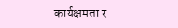कार्यक्षमता र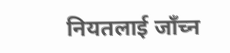नियतलाई जाँच्न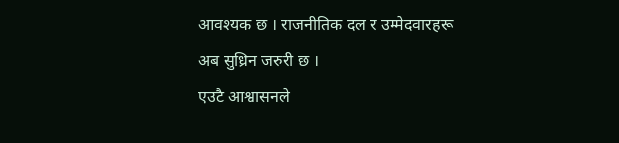आवश्यक छ । राजनीतिक दल र उम्मेदवारहरू अब सुध्रिन जरुरी छ ।
एउटै आश्वासनले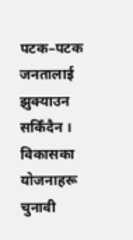पटक–पटक जनतालाई झुक्याउन सकिँदैन । विकासका योजनाहरू चुनावी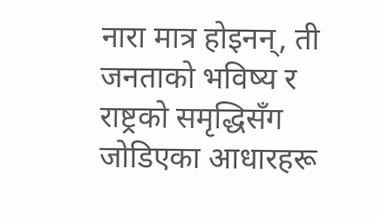नारा मात्र होइनन्, ती जनताको भविष्य र राष्ट्रको समृद्धिसँग जोडिएका आधारहरू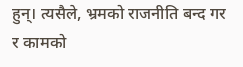हुन्। त्यसैले, भ्रमको राजनीति बन्द गर र कामको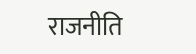राजनीति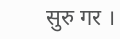सुरु गर ।